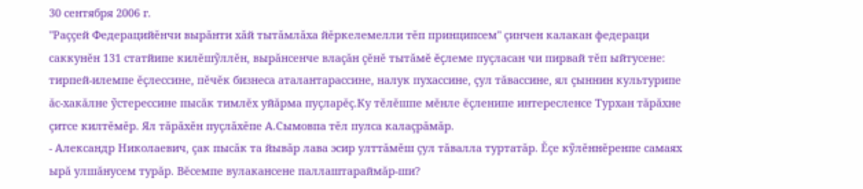30 сентября 2006 г.
"Раççей Федерацийĕнчи вырăнти хăй тытăмлăха йĕркелемелли тĕп принципсем" çинчен калакан федераци саккунĕн 131 статйипе килĕшỹллĕн, вырăнсенче влаçăн çĕнĕ тытăмĕ ĕçлеме пуçласан чи пирвай тĕп ыйтусене: тирпей-илемпе ĕçлессине, пĕчĕк бизнеса аталантарассине, налук пухассине, çул тăвассине, ял çыннин культурипе ăс-хакăлне ỹстерессине пысăк тимлĕх уйăрма пуçларĕç.Ку тĕлĕшпе мĕнле ĕçленипе интересленсе Турхан тăрăхне çитсе килтĕмĕр. Ял тăрăхĕн пуçлăхĕпе А.Сымовпа тĕл пулса калаçрăмăр.
- Александр Николаевич, çак пысăк та йывăр лава эсир улттăмĕш çул тăвалла туртатăр. Ĕçе кỹлĕннĕренпе самаях ырă улшăнусем турăр. Вĕсемпе вулакансене паллаштараймăр-ши?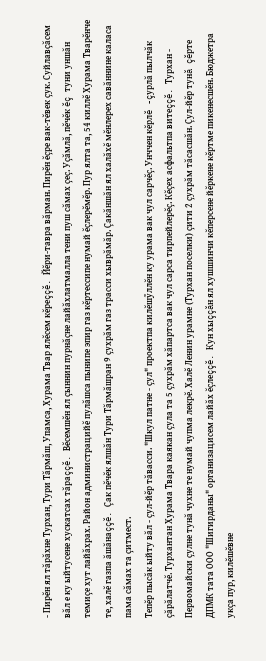- Пирĕн ял тăрăхне Турхан, Тури Тăрмăш, Упамса, Хурама Твар ялĕсем кĕреççĕ. Йĕри-тавра вăрман. Пирĕн ĕçре вак-тĕвек çук. Суйлавçăсем вăл е ку ыйтусене хускатсах тăраççĕ. Вĕсемшĕн ял çыннин пурнăçне лайăхлатмалла тени пуш сăмах çеç. Уçăмлă, пĕчĕк ĕç туни уншăн темиçе хут лайăхрах. Район администрацийĕ пулăшса пынипе эпир газ кĕртессипе нумай ĕçлерĕмĕр. Пур ялта та, 54 киллĕ Хурама Тварĕнче те, халĕ газпа ăшăнаççĕ. Çак пĕчĕк ялшăн Тури Тăрмăшран 9 çухрăм газ трасси хыврăмăр. Çакăншăн ял халăхĕ мĕнлерех савăннине каласа пама сăмах та çитмест.
Тепĕр пысăк ыйту вăл - çул-йĕр тăвасси. "Шкул патне - çул" проектпа килĕшỹллĕн ку урама вак чул сарчĕç. Унччен кĕрлĕ -çурлă пылчăк çăрăлатчĕ. Турхантан Хурама Твара каякан çула та 5 çухрăм хăпартса вак чул сарса тирпейлерĕç. Кĕçех асфальтпа витеççĕ. Турхан - Первомайски çулне тунă чухне те нумай чупма лекрĕ. Халĕ Ленин урамне (Турхан поселки) çити 2 çухрăм тăсасшăн. Çул-йĕр тунă çĕрте ДПМК тата ООО "Шигирданы" организацисем лайăх ĕçлеççĕ. Кун хыççăн ял хушшинчи кĕперсене йĕркене кĕртме пикенесшĕн. Бюджетра укçа пур, килĕшĕвне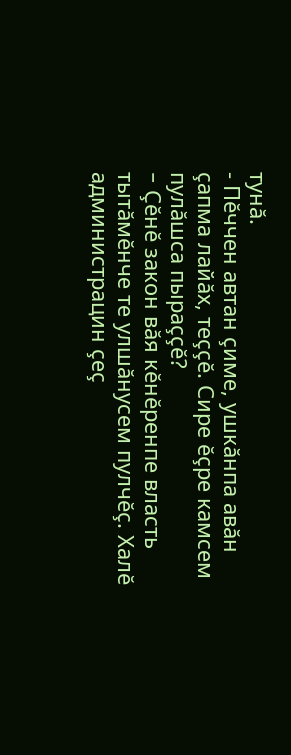тунă.
- Пĕччен автан çиме, ушкăнпа авăн çапма лайăх, теççĕ. Сире ĕçре камсем пулăшса пыраççĕ?
- Çĕнĕ закон вăя кĕнĕренпе власть тытăмĕнче те улшăнусем пулчĕç. Халĕ администрацин çеç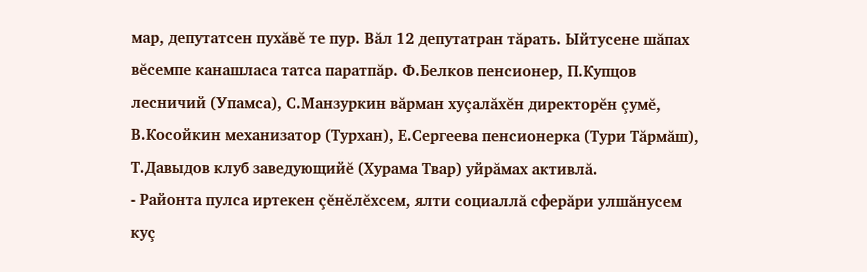мар, депутатсен пухăвĕ те пур. Вăл 12 депутатран тăрать. Ыйтусене шăпах вĕсемпе канашласа татса паратпăр. Ф.Белков пенсионер, П.Купцов лесничий (Упамса), С.Манзуркин вăрман хуçалăхĕн директорĕн çумĕ, В.Косойкин механизатор (Турхан), Е.Сергеева пенсионерка (Тури Тăрмăш), Т.Давыдов клуб заведующийĕ (Хурама Твар) уйрăмах активлă.
- Районта пулса иртекен çĕнĕлĕхсем, ялти социаллă сферăри улшăнусем куç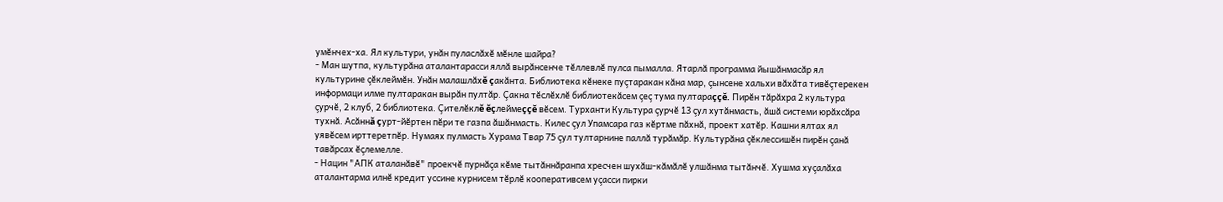умĕнчех-ха. Ял культури, унăн пуласлăхĕ мĕнле шайра?
- Ман шутпа, культурăна аталантарасси яллă вырăнсенче тĕллевлĕ пулса пымалла. Ятарлă программа йышăнмасăр ял культурине çĕклеймĕн. Унăн малашлăхĕ çакăнта. Библиотека кĕнеке пуçтаракан кăна мар, çынсене хальхи вăхăта тивĕçтерекен информаци илме пултаракан вырăн пултăр. Çакна тĕслĕхлĕ библиотекăсем çеç тума пултараççĕ. Пирĕн тăрăхра 2 культура çурчĕ, 2 клуб, 2 библиотека. Çителĕклĕ ĕçлеймеççĕ вĕсем. Турханти Культура çурчĕ 13 çул хутăнмасть, ăшă системи юрăхсăра тухнă. Асăннă çурт-йĕртен пĕри те газпа ăшăнмасть. Килес çул Упамсара газ кĕртме пăхнă, проект хатĕр. Кашни ялтах ял уявĕсем ирттеретпĕр. Нумаях пулмасть Хурама Твар 75 çул тултарнине паллă турăмăр. Культурăна çĕклессишĕн пирĕн çанă тавăрсах ĕçлемелле.
- Нацин "АПК аталанăвĕ" проекчĕ пурнăçа кĕме тытăннăранпа хресчен шухăш-кăмăлĕ улшăнма тытăнчĕ. Хушма хуçалăха аталантарма илнĕ кредит уссине курнисем тĕрлĕ кооперативсем уçасси пирки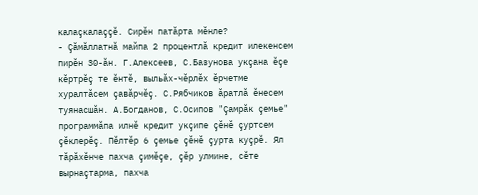калаçкалаççĕ. Сирĕн патăрта мĕнле?
- Çăмăллатнă майпа 2 процентлă кредит илекенсем пирĕн 30-ăн. Г.Алексеев, С.Базунова укçана ĕçе кĕртрĕç те ĕнтĕ, выльăх-чĕрлĕх ĕрчетме хуралтăсем çавăрчĕç. С.Рябчиков ăратлă ĕнесем туянасшăн. А.Богданов, С.Осипов "Çамрăк çемье" программăпа илнĕ кредит укçипе çĕнĕ çуртсем çĕклерĕç. Пĕлтĕр 6 çемье çĕнĕ çурта куçрĕ. Ял тăрăхĕнче пахча çимĕçе, çĕр улмине, сĕте вырнаçтарма, пахча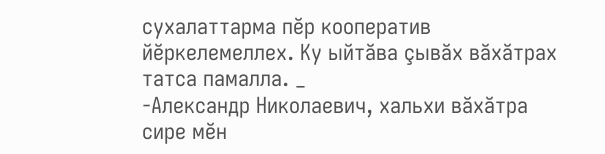сухалаттарма пĕр кооператив йĕркелемеллех. Ку ыйтăва çывăх вăхăтрах татса памалла. _
-Александр Николаевич, хальхи вăхăтра сире мĕн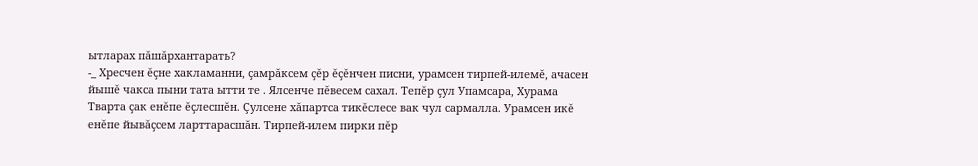ытларах пăшăрхантарать?
-_ Хресчен ĕçне хакламанни, çамрăксем çĕр ĕçĕнчен писни, урамсен тирпей-илемĕ, ачасен йышĕ чакса пыни тата ытти те . Ялсенче пĕвесем сахал. Тепĕр çул Упамсара, Хурама Тварта çак енĕпе ĕçлесшĕн. Çулсене хăпартса тикĕслесе вак чул сармалла. Урамсен икĕ енĕпе йывăçсем ларттарасшăн. Тирпей-илем пирки пĕр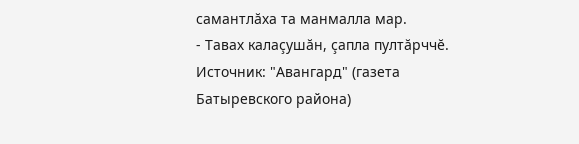самантлăха та манмалла мар.
- Тавах калаçушăн, çапла пултăрччĕ.
Источник: "Авангард" (газета Батыревского района)